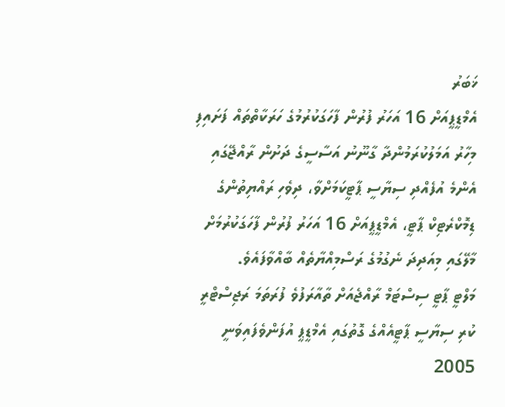ޚަބަރު
އެމްޑީޕީއަށް 16 އަހަރު ފުރުން ފާހަގަކުރުމުގެ ހަރަކާތްތައް ފަށައިފި
މިހާރު އަމަލުކުރަމުންދާ ގާނޫނު އަސާސީގެ ދަށުން ރާއްޖޭގައި އެންމެ އުފެއްދި ސިޔާސީ ޕާޓީކަމަށްވާ، ދިވެހި ރައްޔިތުންގެ ޑިމޮކްރެޓިކް ޕާޓީ، އެމްޑީޕީއަށް 16 އަހަރު ފުރުން ފާހަގަކުރުމަށް މާލޭގައި މިއަދިދަ ނެގުމުގެ ރަސްމިއްޔާތެއް ބާއްވާފައެވެ.
މަލްޓީ ޕާޓީ ސިސްޓަމް ރާއްޖެއަށް ތާއާރަފުވެ ފުރަތަމަ ރަޖިސްޓްރީ ކުރި ސިޔާސީ ޕާޓީއެއްގެ ގޮތުގައި އެމްޑީޕީ އުފަންވެފައިވަނީ 2005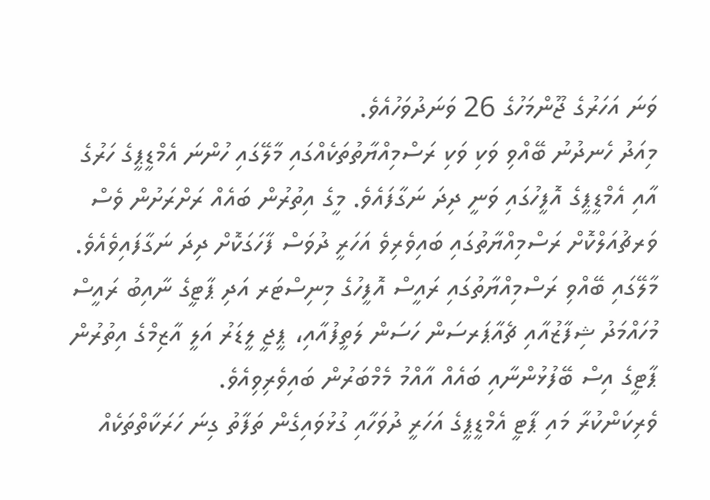ވަނަ އަހަރުގެ ޖޫންމަހުގެ 26 ވަނަދުވަހުއެވެ.
މިއަދު ހެނދުނު ބޭއްވި ވަކި ވަކި ރަސްމިއްޔާތުތަކެއްގައި މާލޭގައި ހުންނަ އެމްޑީޕީގެ ހަރުގެ އާއި އެމްޑީޕީގެ އޮފީހުގައި ވަނީ ދިދަ ނަގާފައެވެ. މީގެ އިތުރުން ބައެއް ރަށްރަށުން ވެސް ވަރޗުއަލްކޮށް ރަސްމިއްޔާތުގައި ބައިވެރިވެ އަހަރީ ދުވަސް ފާހަގަކޮށް ދިދަ ނަގާފައިވެއެވެ.
މާލޭގައި ބޭއްވި ރަސްމިއްޔާތުގައި ރައީސް އޮފީހުގެ މިނިސްޓަރ އަދި ޕާޓީގެ ނާއިބު ރައީސް މުހައްމަދު ޝިފާޒުއާއި ޗެއާޕަރސަން ހަސަން ލަތީފުއާއި، ޕީޖީ ލީޑަރު އަލީ އާޒިމްގެ އިތުރުން ޕާޓީގެ އިސް ބޭފުޅުންނާއި ބައެއް އާއްމު މެމްބަރުން ބައިވެރިވިއެވެ.
ވެރިކަންކުރާ މައި ޕާޓީ އެމްޑީޕީގެ އަހަރީ ދުވަހާއި ގުޅުވައިގެން ތަފާތު ގިނަ ހަރަކާތްތަކެއް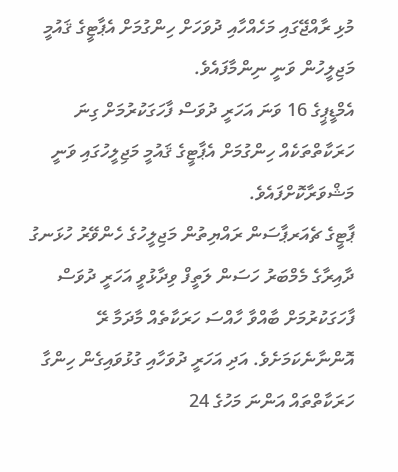މުޅި ރާއްޖޭގައި މަހެއްހާއި ދުވަހަށް ހިންގުމަށް އެޕާޓީގެ ޤައުމީ މަޖިލީހުން ވަނީ ނިންމާފައެވެ.
އެމްޑީޕީގެ 16 ވަނަ އަހަރީ ދުވަސް ފާހަގަކުރުމަށް ގިނަ ހަރަކާތްތަކެއް ހިންގުމަށް އެޕާޓީގެ ޤައުމީ މަޖިލީހުގައި ވަނީ މަޝްވަރާކޮށްފައެވެ.
ޕާޓީގެ ޗެއަރޕާސަން ރައްޔިތުން މަޖިލީހުގެ ހެންވޭރު ހުޅަނގު ދާއިރާގެ މެމްބަރު ހަސަން ލަތީފް ވިދާޅުވީ އަހަރީ ދުވަސް ފާހަގަކުރުމަށް ބާއްވާ ހާއްސަ ހަރަކާތެއް މާދަމާ ރޭ އޮންނާނެކަމަށެވެ. އަދި އަހަރީ ދުވަހާއި ގުޅުވައިގެން ހިންގާ ހަރަކާތްތައް އަންނަ މަހުގެ 24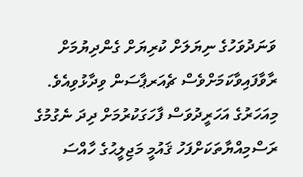ވަނަދުވަހުގެ ނިޔަލަށް ކުރިޔަށް ގެންދިޔުމަށް ރާވާފައިވާކަމަށްވެސް ޗެއަރޕާސަން ވިދާޅުވިއެވެ.
މިއަހަރުގެ އަހަރީދުވަސް ފާހަގަކުރުމަށް ދިދަ ނެގުމުގެ ރަސްމިއްޔާތަކަށްފަހު ޤައުމީ މަޖިލީޙުގެ ހާއްސަ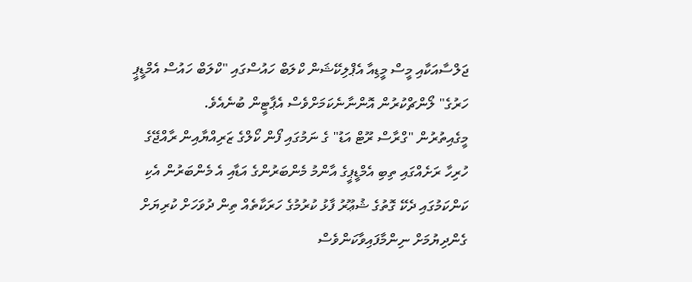ޖަލްސާއަކާއި މީސް މީޑިއާ އެޕްލިކޭޝަން ކްލަބް ހައުސްގައި "ކްލަބް ހައުސް އެމްޑީޕީ ހަރުގެ" ލޯންޗްކުރުން އޮންނާނެކަމަށްވެސް އެޕާޓީން ބުނެއެވެ.
މީގެއިތުރުން "ގްރާސް ރޫޓް އަޑު" ގެ ނަމުގައި ފޯން ކޯލްގެ ޒަރިއްޔާއިން ރާއްޖޭގެ ހުރިހާ ރަށެއްގައި ތިބި އެމްޑީޕީގެ އާންމު މެންބަރުންގެ އަޑާއި އެ މެންބަރުން އެކި ކަންކަމުގައި ދެކޭ ގޮތުގެ ޝުޢޫރު ފާޅު ކުރުމުގެ ހަރަކާތެއް ތިން ދުވަހަށް ކުރިޔަށް ގެންދިޔުމަށް ނިންމާފައިވާކަންވެސް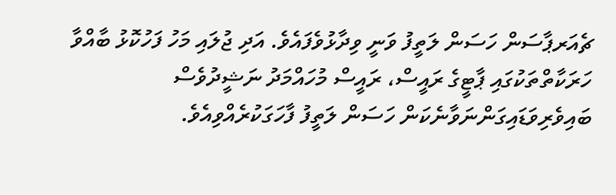ޗެއަރޕާސަން ހަސަން ލަތީފު ވަނީ ވިދާޅުވެފައެވެ. އަދި ޖުލައި މަހު ފަހުކޮޅު ބާއްވާ ހަރަކާތްތަކުގައި ޕާޓީގެ ރައީސް، ރައީސް މުހައްމަދު ނަޝީދުވެސް ބައިވެރިވަޑައިގަންނަވާނެކަން ހަސަން ލަތީފު ފާހަގަކުރެއްވިއެވެ.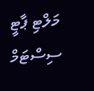މަލްޓި ޕާޓީ ސިސްޓަމް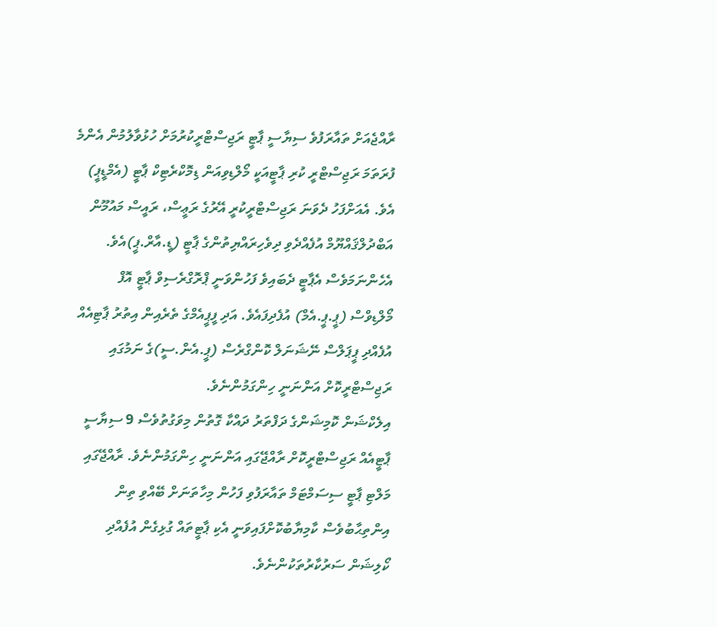ރާއްޖެއަށް ތައާރަފުވެ ސިޔާސީ ޕާޓީ ރަޖިސްޓްރީކުރުމަށް ހުޅުވާލުމުން އެންމެ ފުރަތަމަ ރަޖިސްޓްރީ ކުރި ޕާޓީއަކީ މޯލްޑިވިއަން ޑިމޮކްރެޓިކް ޕާޓީ (އެމްޑީޕީ) އެވެ. އެއަށްފަހު ދެވަނަ ރަޖިސްޓްރީކުރީ އޭރުގެ ރަޢީސް، ރައީސް މައުމޫން އަބްދުލްޤައްޔޫމް އުފެއްދެވި ދިވެހިރައްޔިތުންގެ ޕާޓީ (ޑީ.އާރް.ޕީ)އެވެ. އެހެންނަމަވެސް އެޕާޓީ ދެބައިވެ ފަހުންވަނީ ޕްރޮގްރެސިވް ޕާޓީ އޮފް މޯލްޑިވްސް (ޕީ.ޕީ.އެމް) އުފެދިފައެވެ. އަދި ފީޕީއެމްގެ ތެރެއިން އިތުރު ޕާޓިއެއް އުފެއްދި ޕީޕަލްސް ނޭޝަނަލް ކޮންގްރެސް (ޕީ.އެން.ސީ)ގެ ނަމުގައި ރަޖިސްޓްރީކޮށް އަންނަނީ ހިންގަމުންނެވެ.
އިލެކްޝަން ކޮމިޝަންގެ ދަފްތަރު ދައްކާ ގޮތުން މިވަގުތުވެސް 9 ސިޔާސީ ޕާޓީއެއް ރަޖިސްޓްރީކޮށް ރާއްޖޭގައި އަންނަނީ ހިންގަމުންނެވެ. ރާއްޖޭގައި މަލްޓި ޕާޓީ ސިސަމްޓަމް ތައާރަފުވި ފަހުން މިހާތަނަށް ބޭއްވި ތިން އިންތިޙާބުވެސް ކާމިޔާބުކޮށްފައިވަނީ އެކި ޕާޓީތައް ގުޅިގެން އުފެއްދި ކޯލިޝަން ސަރުކާރުތަކުންނެވެ.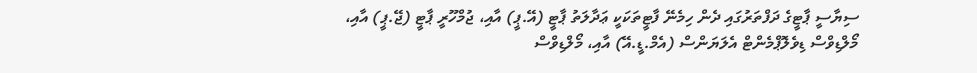ސިޔާސީ ޕާޓީގެ ދަފްތަރުގައި ދެން ހިމެނޭ ފާޓީތަކަކީ ޢަދާލަތު ޕާޓީ (އޭ.ޕީ) އާއި، ޖުމްހޫރީ ޕާޓީ (ޖޭ.ޕީ) އާއި، މޯލްޑިވްސް ޑިވެލޮޕްމެންޓް އެލަޔަންސް (އެމް.ޑީ.އޭ) އާއި، މޯލްޑިވްސް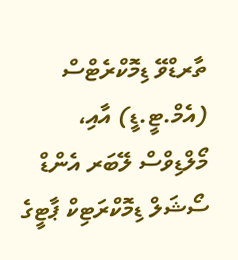ތާރޑްވޭ ޑިމޮކްރެޓްސް (އެމް.ޓީ.ޑީ) އާއި، މޯލްޑިވްސް ލޭބަރ އެންޑް ސޯޝަލް ޑިމޮކްރަޓިކް ޕާޓީގެ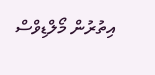އިތުރުން މޯލްޑިވްސް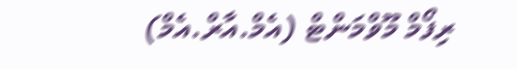ރިފޯމް މޫވްމަންޓް (އެމް.އާރް.އެމް)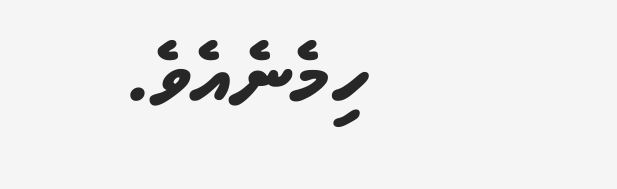ހިމެނެއެވެ.